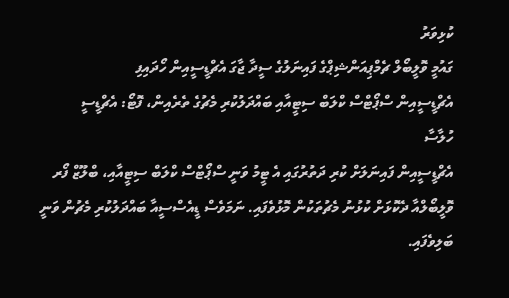ކުޅިވަރު
ގައުމީ ވޮލީބޯލް ޗެމްޕިއަންޝިޕްގެ ފައިނަލުގެ ސީދާ ޖާގަ އެޗްޑީސީއިން ހޯދައިފި
އެޗްޑީސީއިން ސްޕޯޓްސް ކްލަބް ސިޓީއާއި ބައްދަލުކުރި މެޗުގެ ތެރެއިން، ފޮޓޯ: އެޗްޑީސީ
ހުލާސާ
އެޗްޑީސީއިން ފައިނަލަށް ކުރި ދަތުރުގައި އެ ޓީމު ވަނީ ސްޕޯޓްސް ކްލަބް ސިޓީއާއި، ބްލޫޒް ފޯރ ވޮލީބޯލްއާ ދެކޮޅަށް ކުޅުނު މެޗުތަކުން މޮޅުވެފައި. ނަމަވެސް ޑީއެސްސީއާ ބައްދަލުކުރި މެޗުން ވަނީ ބަލިވެފައި.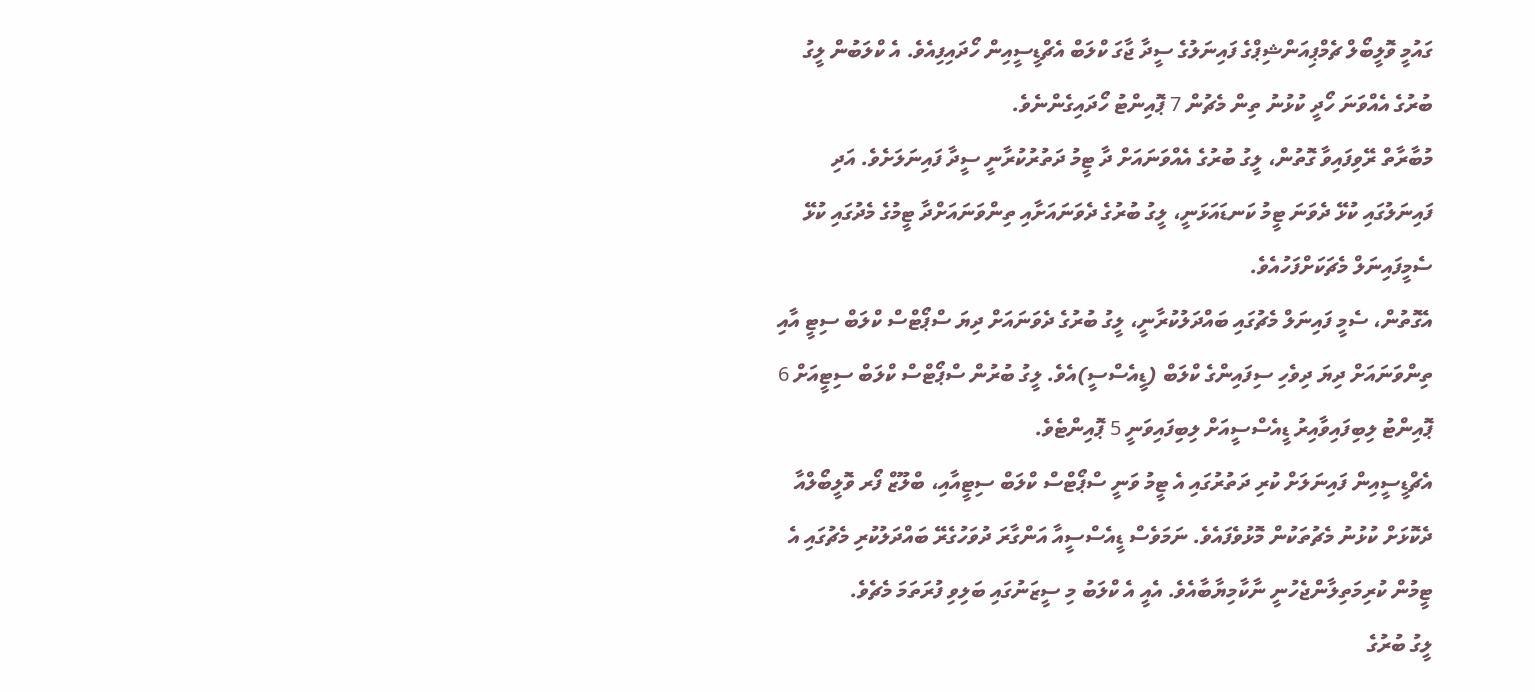ގައުމީ ވޮލީބޯލް ޗެމްޕިއަންޝިޕްގެ ފައިނަލުގެ ސީދާ ޖާގަ ކްލަބް އެޗްޑީސީއިން ހޯދައިފިއެވެ. އެ ކްލަބުން ލީގު ބުރުގެ އެއްވަނަ ހޯދީ ކުޅުނު ތިން މެޗުން 7 ޕޮއިންޓު ހޯދައިގެންނެވެ.
މުބާރާތް ރޭވިފައިވާ ގޮތުން، ލީގު ބުރުގެ އެއްވަނައަށް ދާ ޓީމު ދަތުރުކުރާނީ ސީދާ ފައިނަލަށެވެ. އަދި ފައިނަލުގައި ކުޅޭ ދެވަނަ ޓީމު ކަނޑައަޅަނީ، ލީގު ބުރުގެ ދެވަނައަށާއި ތިންވަނައަށްދާ ޓީމުގެ މެދުގައި ކުޅޭ ސެމީފައިނަލް މެޗަކަށްފަހުއެވެ.
އެގޮތުން، ސެމީ ފައިނަލް މެޗުގައި ބައްދަލުކުރާނީ، ލީގު ބުރުގެ ދެވަނައަށް ދިޔަ ސްޕޯޓްސް ކްލަބް ސިޓީ އާއި ތިންވަނައަށް ދިޔަ ދިވެހި ސިފައިންގެ ކްލަބް (ޑީއެސްސީ)އެވެ. ލީގު ބުރުން ސްޕޯޓްސް ކްލަބް ސިޓީއަށް 6 ޕޮއިންޓު ލިބިފައިވާއިރު ޑީއެސްސީއަށް ލިބިފައިވަނީ 5 ޕޮއިންޓެވެ.
އެޗްޑީސީއިން ފައިނަލަށް ކުރި ދަތުރުގައި އެ ޓީމު ވަނީ ސްޕޯޓްސް ކްލަބް ސިޓީއާއި، ބްލޫޒް ފޯރ ވޮލީބޯލްއާ ދެކޮޅަށް ކުޅުނު މެޗުތަކުން މޮޅުވެފައެވެ. ނަމަވެސް ޑީއެސްސީއާ އަންގާރަ ދުވަހުގެރޭ ބައްދަލުކުރި މެޗުގައި އެ ޓީމުން ކުރިމަތިލާންޖެހުނީ ނާކާމިޔާބާއެވެ. އެއީ އެ ކްލަބު މި ސީޒަނުގައި ބަލިވި ފުރަތަމަ މެޗެވެ.
ލީގު ބުރުގެ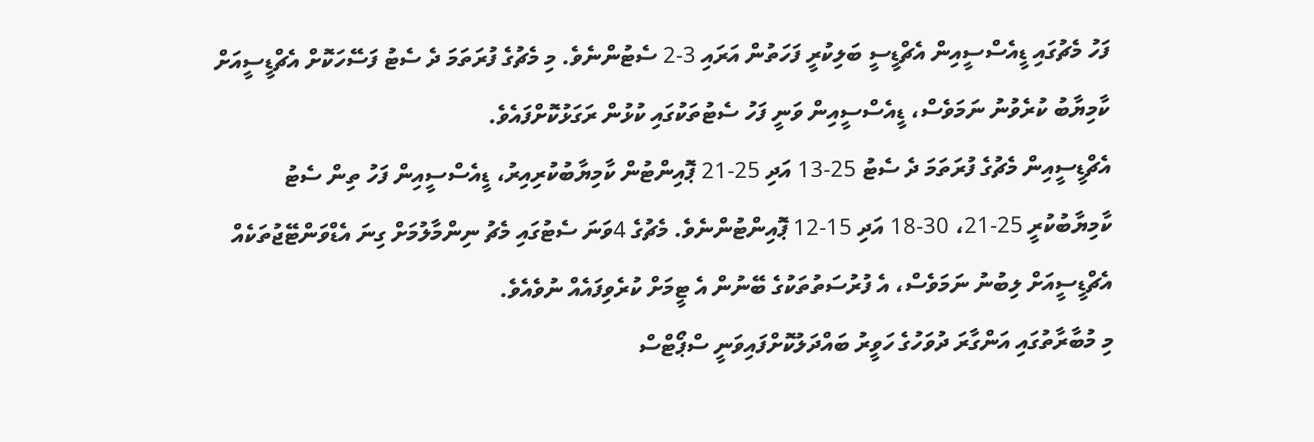ފަހު މެޗުގައި ޑީއެސްސީއިން އެޗްޑީސީ ބަލިކުރީ ފަހަތުން އަރައި 3-2 ސެޓުންނެވެ. މި މެޗުގެ ފުރަތަމަ ދެ ސެޓު ފަސޭހަކޮށް އެޗްޑީސީއަށް ކާމިޔާބު ކުރެވުނު ނަމަވެސް، ޑީއެސްސީއިން ވަނީ ފަހު ސެޓުތަކުގައި ކުޅުން ރަގަޅުކޮށްފައެވެ.
އެޗްޑީސީއިން މެޗުގެ ފުރަތަމަ ދެ ސެޓު 25-13 އަދި 25-21 ޕޮއިންޓުން ކާމިޔާބުކުރިއިރު، ޑީއެސްސީއިން ފަހު ތިން ސެޓު ކާމިޔާބުކުރީ 25-21، 30-18 އަދި 15-12 ޕޮއިންޓުންނެވެ. މެޗުގެ 4ވަނަ ސެޓުގައި މެޗު ނިންމާލުމަށް ގިނަ އެޑްވަންޓޭޖުތަކެއް އެޗްޑީސީއަށް ލިބުނު ނަމަވެސް، އެ ފުރުސަތުތަކުގެ ބޭނުން އެ ޓީމަށް ކުރެވިފައެއް ނުވެއެވެ.
މި މުބާރާތުގައި އަންގާރަ ދުވަހުގެ ހަވީރު ބައްދަލުކޮށްފައިވަނީ ސްޕޯޓްސް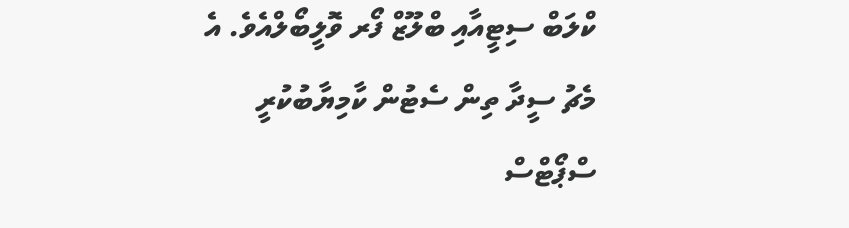ކްލަބް ސިޓީއާއި ބްލޫޒް ފޯރ ވޮލީބޯލްއެވެ. އެ މެޗު ސީދާ ތިން ސެޓުން ކާމިޔާބުކުރީ ސްޕޯޓްސް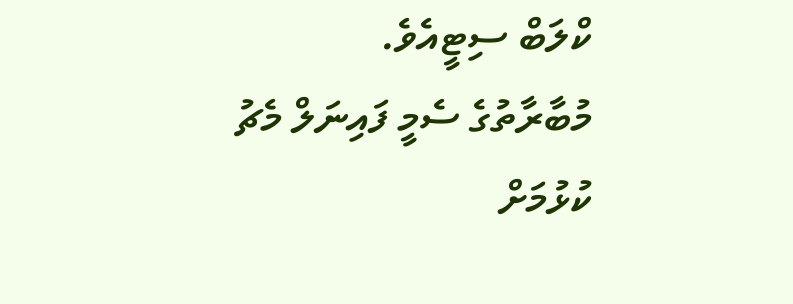ކްލަބް ސިޓީއެވެ.
މުބާރާތުގެ ސެމީ ފައިނަލް މެޗު ކުޅުމަށް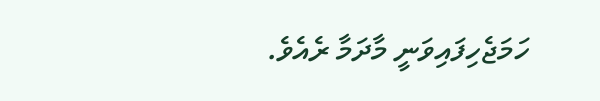ހަމަޖެހިފައިވަނީ މާދަމާ ރެއެވެ.